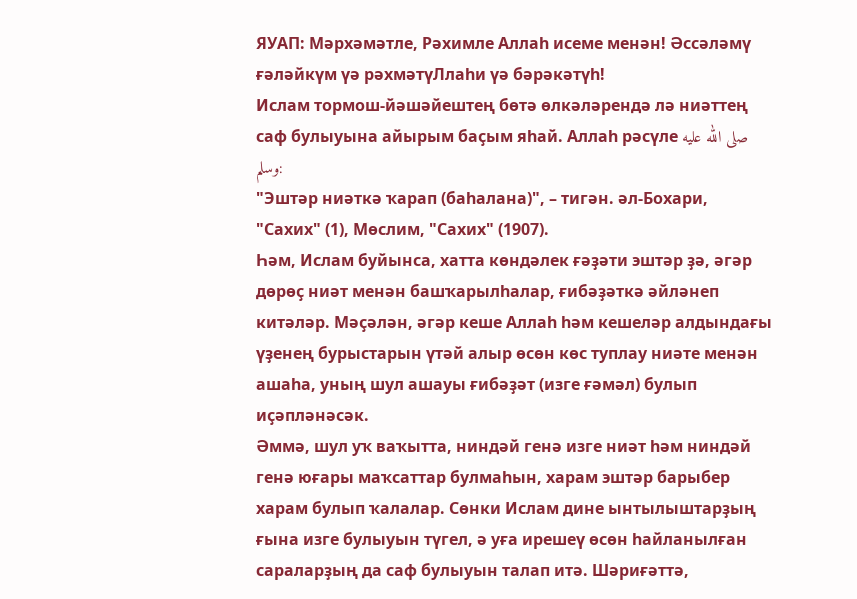ЯУАП: Мәрхәмәтле, Рәхимле Аллаһ исеме менән! Әссәләмү ғәләйкүм үә рәхмәтүЛлаһи үә бәрәкәтүһ!
Ислам тормош-йәшәйештең бөтә өлкәләрендә лә ниәттең саф булыуына айырым баҫым яһай. Аллаһ рәсүле صلى الله عليه وسلم:
"Эштәр ниәткә ҡарап (баһалана)", – тигән. әл-Бохари, "Сахих" (1), Мөслим, "Сахих" (1907).
Һәм, Ислам буйынса, хатта көндәлек ғәҙәти эштәр ҙә, әгәр дөрөҫ ниәт менән башҡарылһалар, ғибәҙәткә әйләнеп китәләр. Мәҫәлән, әгәр кеше Аллаһ һәм кешеләр алдындағы үҙенең бурыстарын үтәй алыр өсөн көс туплау ниәте менән ашаһа, уның шул ашауы ғибәҙәт (изге ғәмәл) булып иҫәпләнәсәк.
Әммә, шул уҡ ваҡытта, ниндәй генә изге ниәт һәм ниндәй генә юғары маҡсаттар булмаһын, харам эштәр барыбер харам булып ҡалалар. Сөнки Ислам дине ынтылыштарҙың ғына изге булыуын түгел, ә уға ирешеү өсөн һайланылған сараларҙың да саф булыуын талап итә. Шәриғәттә,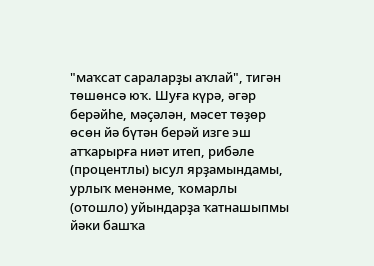"маҡсат сараларҙы аҡлай", тигән төшөнсә юҡ. Шуға күрә, әгәр берәйһе, мәҫәлән, мәсет төҙөр өсөн йә бүтән берәй изге эш атҡарырға ниәт итеп, рибәле (процентлы) ысул ярҙамындамы, урлыҡ менәнме, ҡомарлы (отошло) уйындарҙа ҡатнашыпмы йәки башҡа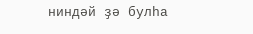ниндәй ҙә булһа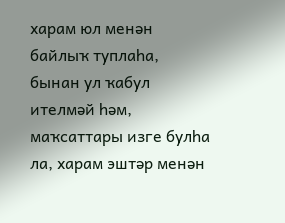харам юл менән байлыҡ туплаһа, бынан ул ҡабул ителмәй һәм, маҡсаттары изге булһа ла, харам эштәр менән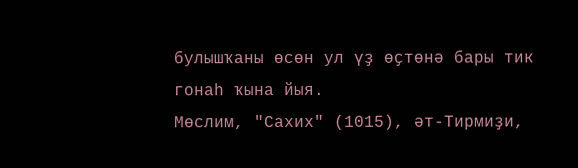булышҡаны өсөн ул үҙ өҫтөнә бары тик гонаһ ҡына йыя.
Мөслим, "Сахих" (1015), әт-Тирмиҙи,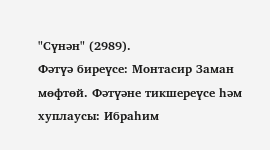"Сүнән" (2989).
Фәтүә биреүсе: Монтасир Заман мөфтөй. Фәтүәне тикшереүсе һәм хуплаусы: Ибраһим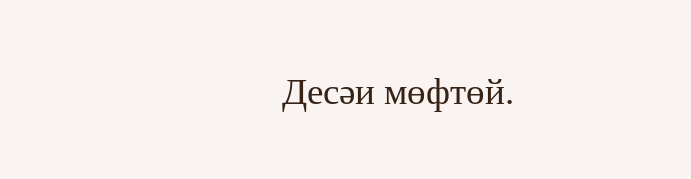Десәи мөфтөй.